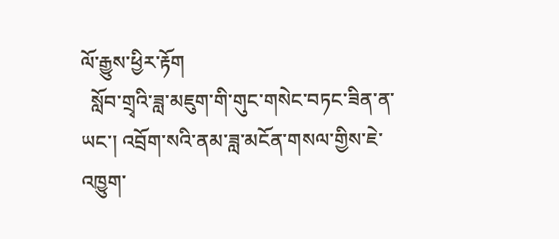ལོ་རྒྱུས་ཕྱིར་རྟོག
  སློབ་གྲྭའི་ཟླ་མཇུག་གི་གུང་གསེང་བཏང་ཟིན་ན་ཡང་། འབྲོག་སའི་ནམ་ཟླ་མངོན་གསལ་གྱིས་ཇེ་འཁྱུག་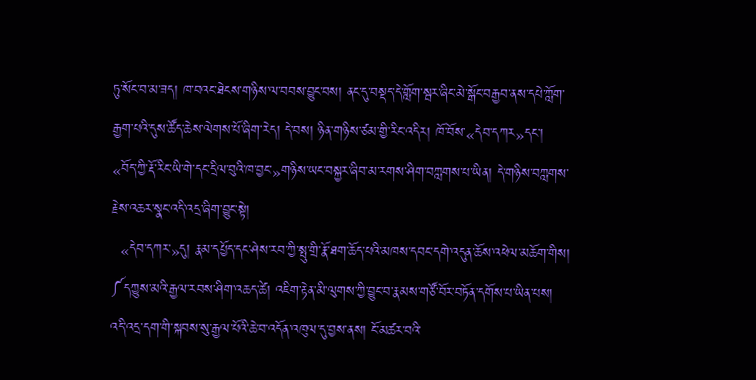ཏུ་སོང་བ་མ་ཟད། ཁ་བའང་ཐེངས་གཉིས་ལ་བབས་བྱུང་བས། ནང་དུ་བསྡད་དེ་གློག་སྦར་ཞིང་མེ་སྒོང་བརྒྱབ་ནས་དཔེ་ཀློག་རྒྱག་པའི་དུས་ཚོད་ཆེས་ལེགས་པོ་ཞིག་རེད། དེ་བས། ཉིན་གཉིས་ཙམ་གྱི་རིང་འདིར། ཁོ་བོས་«དེབ་དཀར»དང་། «བོད་ཀྱི་རྡོ་རིང་ཡི་གེ་དང་དྲིལ་བུའི་ཁ་བྱང་»གཉིས་ཡང་བསྐྱར་ཞིབ་མ་རགས་ཤིག་བཀླགས་པ་ཡིན། དེ་གཉིས་བཀླགས་རྗེས་འཆར་སྣང་འདི་འདྲ་ཞིག་བྱུང་སྟེ།
  «དེབ་དཀར་»དུ། རྣམ་དཔྱོད་དང་ཤེས་རབ་ཀྱི་སྤུ་གྲི་རྣོ་ཐག་ཆོད་པའི་མཁས་དབང་དགེ་འདུན་ཆོས་འཕེལ་མཆོག་གིས། ༼དཀྱུས་མའི་རྒྱལ་རབས་ཤིག་འཆད་ཚེ། འཇིག་རྟེན་མི་ལུགས་ཀྱི་བྱུང་བ་རྣམས་གཙོ་བོར་བཏོན་དགོས་པ་ཡིན་པས། འདི་འདྲ་དག་གི་སྐབས་སུ་རྒྱལ་པོའི་ཆེ་བ་འདོན་འཁུལ་དུ་བྱས་ནས། ངོ་མཚར་བའི་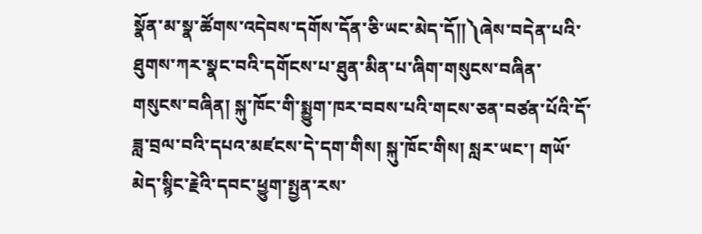སྣོན་མ་སྣ་ཚོགས་འདེབས་དགོས་དོན་ཅི་ཡང་མེད་དོ།།༽ཞེས་བདེན་པའི་ཐུགས་ཀར་སྣང་བའི་དགོངས་པ་ཐུན་མིན་པ་ཞིག་གསུངས་བཞིན་གསུངས་བཞིན། སྐུ་ཁོང་གི་སྨྱུག་ཁར་བབས་པའི་གངས་ཅན་བཙན་པོའི་དོ་ཟླ་བྲལ་བའི་དཔའ་མཛངས་དེ་དག་གིས། སྐུ་ཁོང་གིས། སླར་ཡང་། གཡོ་མེད་སྙིང་རྗེའི་དབང་ཕྱུག་སྤྱན་རས་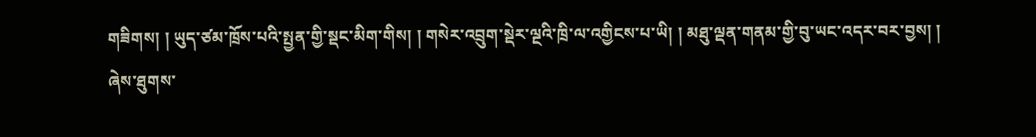གཟིགས། ། ཡུད་ཙམ་ཁྲོས་པའི་སྤྱན་གྱི་སྡང་མིག་གིས། ། གསེར་འབྲུག་སྡེར་ལྔའི་ཁྲི་ལ་འགྱིངས་པ་ཡི། ། མཐུ་ལྡན་གནམ་གྱི་བུ་ཡང་འདར་བར་བྱས། ། ཞེས་ཐུགས་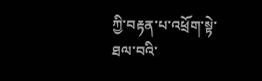ཀྱི་བརྟན་པ་འཕྲོག་སྟེ་ཐལ་བའི་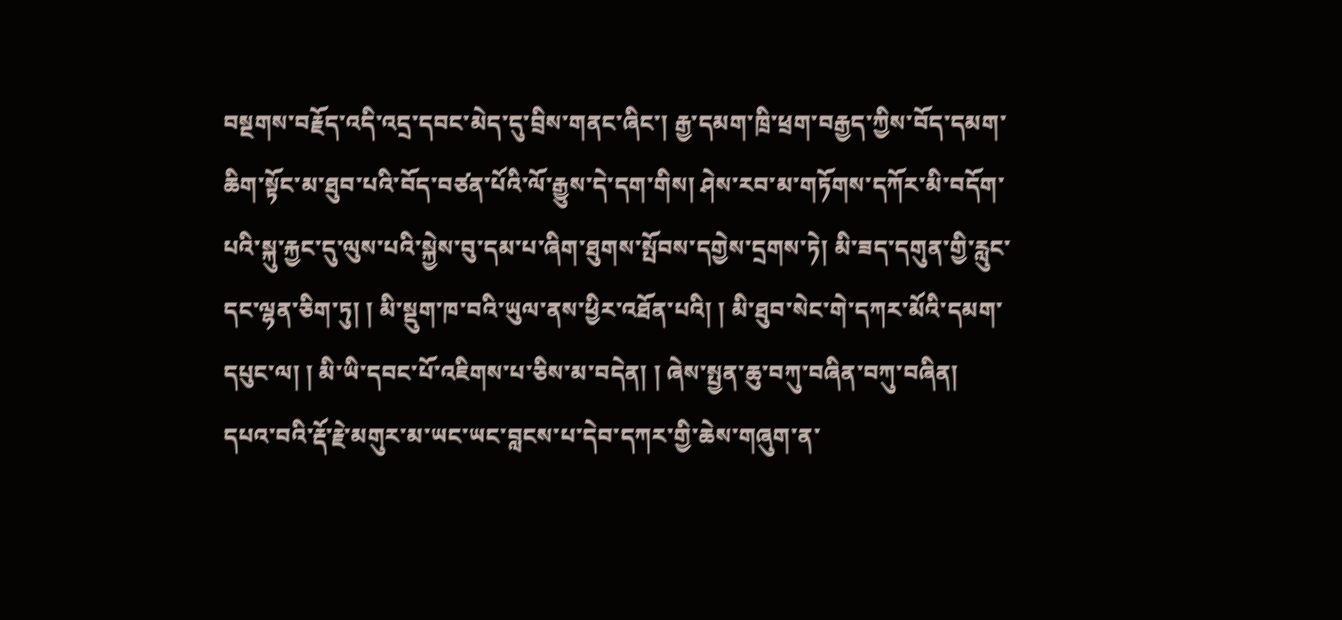བསྔགས་བརྗོད་འདི་འདྲ་དབང་མེད་དུ་བྲིས་གནང་ཞིང་། རྒྱ་དམག་ཁྲི་ཕྲག་བརྒྱད་ཀྱིས་བོད་དམག་ཆིག་སྟོང་མ་ཐུབ་པའི་བོད་བཙན་པོའི་ལོ་རྒྱུས་དེ་དག་གིས། ཤེས་རབ་མ་གཏོགས་དཀོར་མི་བདོག་པའི་སྐུ་རྐྱང་དུ་ལུས་པའི་སྐྱེས་བུ་དམ་པ་ཞིག་ཐུགས་སྤོབས་དགྱེས་དྲགས་ཏེ། མི་ཟད་དགུན་གྱི་རླུང་དང་ལྷན་ཅིག་ཏུ། ། མི་སྡུག་ཁ་བའི་ཡུལ་ནས་ཕྱིར་འཐོན་པའི། ། མི་ཐུབ་སེང་གེ་དཀར་མོའི་དམག་དཔུང་ལ། ། མི་ཡི་དབང་པོ་འཇིགས་པ་ཅིས་མ་བདེན། ། ཞེས་སྤྱན་ཆུ་བཀུ་བཞིན་བཀུ་བཞིན། དཔའ་བའི་རྡོ་རྗེ་མགུར་མ་ཡང་ཡང་བླངས་པ་དེབ་དཀར་གྱི་ཆེས་གཞུག་ན་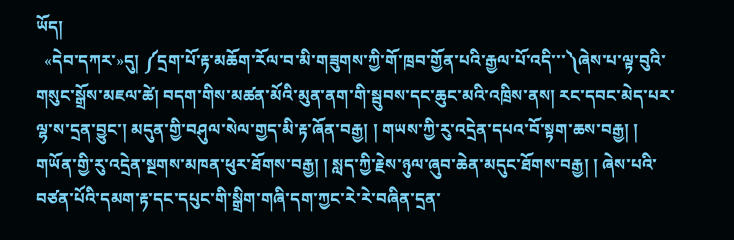ཡོད།
  «དེབ་དཀར་»དུ། ༼དྲག་པོ་རྟ་མཆོག་རོལ་བ་མི་གཟུགས་ཀྱི་གོ་ཁྲབ་གྱོན་པའི་རྒྱལ་པོ་འདི་་་༽ཞེས་པ་ལྟ་བུའི་གསུང་སྒྲོས་མཇལ་ཚེ། བདག་གིས་མཚན་མོའི་མུན་ནག་གི་སྦུབས་དང་ཆུང་མའི་འཁྲིས་ནས། རང་དབང་མེད་པར་ལྷ་ས་དྲན་བྱུང་། མདུན་གྱི་བཤུལ་སེལ་གྱད་མི་རྟ་ཞོན་བརྒྱ། ། གཡས་ཀྱི་རུ་འདྲེན་དཔའ་བོ་སྟག་ཆས་བརྒྱ། ། གཡོན་གྱི་རུ་འདྲེན་སྔགས་མཁན་ཕུར་ཐོགས་བརྒྱ། ། སླད་ཀྱི་རྗེས་ཉུལ་ཞུབ་ཆེན་མདུང་ཐོགས་བརྒྱ། ། ཞེས་པའི་བཙན་པོའི་དམག་རྟ་དང་དཔུང་གི་སྒྲིག་གཞི་དག་ཀྱང་རེ་རེ་བཞིན་དྲན་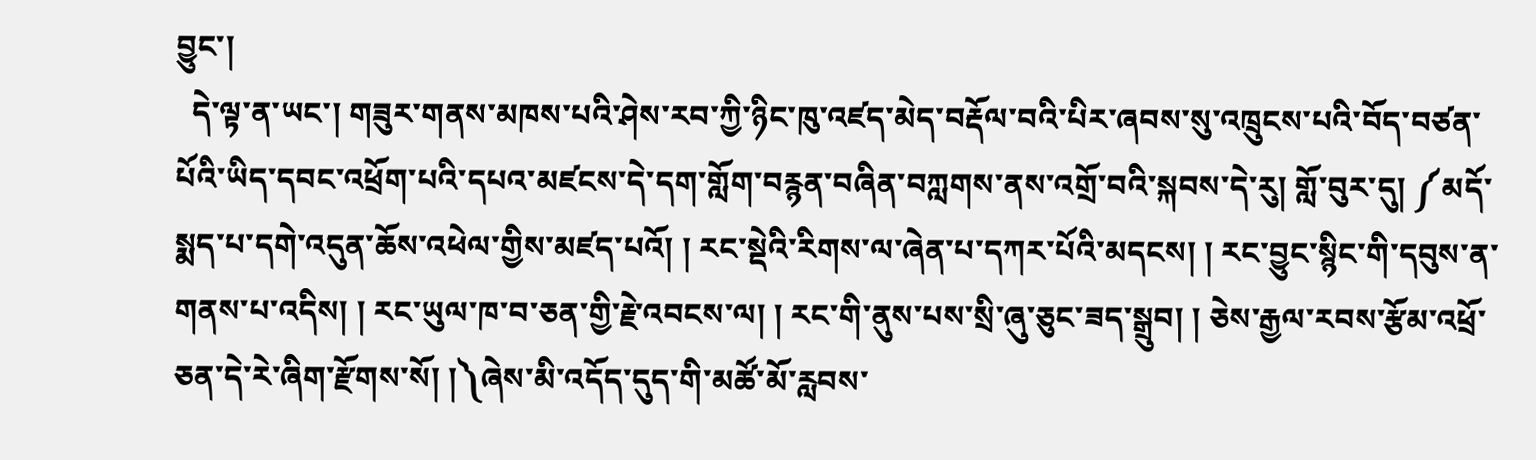བྱུང་།
  དེ་ལྟ་ན་ཡང་། གཟུར་གནས་མཁས་པའི་ཤེས་རབ་ཀྱི་ཉིང་ཁུ་འཛད་མེད་བརྡོལ་བའི་པིར་ཞབས་སུ་འཁྲུངས་པའི་བོད་བཙན་པོའི་ཡིད་དབང་འཕྲོག་པའི་དཔའ་མཛངས་དེ་དག་གློག་བརྙན་བཞིན་བཀླགས་ནས་འགྲོ་བའི་སྐབས་དེ་རུ། གློ་བུར་དུ། ༼མདོ་སྨད་པ་དགེ་འདུན་ཆོས་འཕེལ་གྱིས་མཛད་པའོ། ། རང་སྡེའི་རིགས་ལ་ཞེན་པ་དཀར་པོའི་མདངས། ། རང་བྱུང་སྙིང་གི་དབུས་ན་གནས་པ་འདིས། ། རང་ཡུལ་ཁ་བ་ཅན་གྱི་རྗེ་འབངས་ལ། ། རང་གི་ནུས་པས་སྲི་ཞུ་ཅུང་ཟད་སྒྲུབ། ། ཅེས་རྒྱལ་རབས་རྩོམ་འཕྲོ་ཅན་དེ་རེ་ཞིག་རྫོགས་སོ། །༽ཞེས་མི་འདོད་དུད་གི་མཚོ་མོ་རླབས་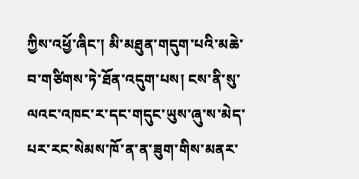ཀྱིས་འཕྱོ་ཞིང་། མི་མཐུན་གདུག་པའི་མཆེ་བ་གཙིགས་ཏེ་ཐོན་འདུག་པས། ངས་ནི་སུ་ལའང་འཁང་ར་དང་གདུང་ཡུས་ཞུ་ས་མེད་པར་རང་སེམས་ཁོ་ན་ན་ཟུག་གིས་མནར་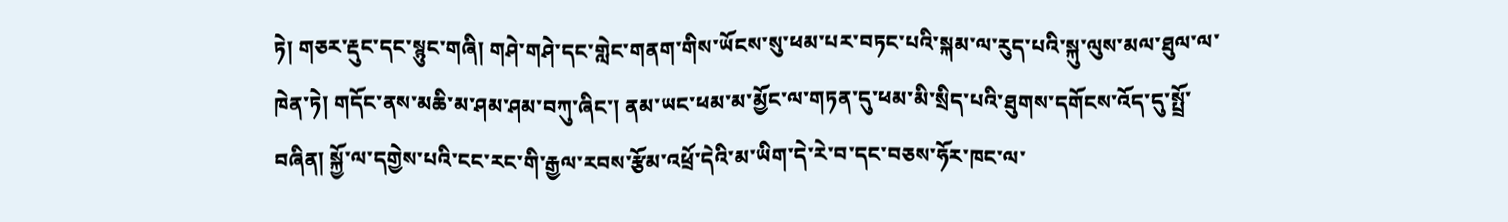ཏེ། གཅར་རྡུང་དང་སྙུང་གཞི། གཤེ་གཤེ་དང་གླེང་གནག་གིས་ཡོངས་སུ་ཕམ་པར་བཏང་པའི་སྐམ་ལ་རུད་པའི་སྐུ་ལུས་མལ་ཐུལ་ལ་ཁེན་ཏེ། གདོང་ནས་མཆི་མ་ཤམ་ཤམ་བཀུ་ཞིང་། ནམ་ཡང་ཕམ་མ་མྱོང་ལ་གཏན་དུ་ཕམ་མི་སྲིད་པའི་ཐུགས་དགོངས་འོད་དུ་སྤྲོ་བཞིན། སྐྱོ་ལ་དགྱེས་པའི་ངང་རང་གི་རྒྱལ་རབས་རྩོམ་འཕྲོ་དེའི་མ་ཡིག་དེ་རེ་བ་དང་བཅས་ཧོར་ཁང་ལ་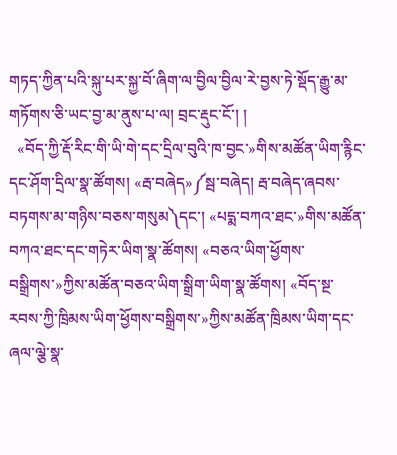གཏད་ཀྱིན་པའི་སྐུ་པར་སྐྱ་བོ་ཞིག་ལ་བྱིལ་བྱིལ་རེ་བྱས་ཏེ་སྡོད་རྒྱུ་མ་གཏོགས་ཅི་ཡང་བྱ་མ་ནུས་པ་ལ། བྲང་རྡུང་ངོ་། །
  «བོད་ཀྱི་རྡོ་རིང་གི་ཡི་གེ་དང་དྲིལ་བུའི་ཁ་བྱང་»གིས་མཚོན་ཡིག་རྙིང་དང་ཤོག་དྲིལ་སྣ་ཚོགས། «རྦ་བཞེད»༼སྦ་བཞེད། རྦ་བཞེད་ཞབས་བཏགས་མ་གཉིས་བཅས་གསུམ༽དང་། «པདྨ་བཀའ་ཐང་»གིས་མཚོན་བཀའ་ཐང་དང་གཏེར་ཡིག་སྣ་ཚོགས། «བཅའ་ཡིག་ཕྱོགས་བསྒྲིགས་»ཀྱིས་མཚོན་བཅའ་ཡིག་སྒྲིག་ཡིག་སྣ་ཚོགས། «བོད་སྔ་རབས་ཀྱི་ཁྲིམས་ཡིག་ཕྱོགས་བསྒྲིགས་»ཀྱིས་མཚོན་ཁྲིམས་ཡིག་དང་ཞལ་ལྕེ་སྣ་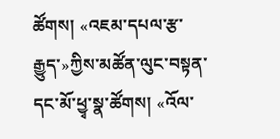ཚོགས། «འཇམ་དཔལ་རྩ་རྒྱུད་»ཀྱིས་མཚོན་ལུང་བསྟན་དང་མོ་ཕྱྭ་སྣ་ཚོགས། «འོལ་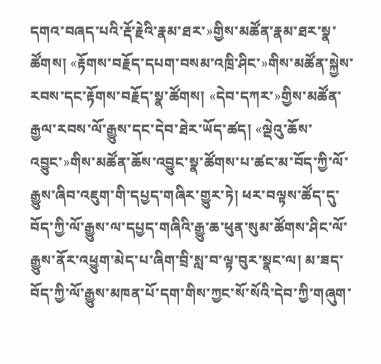དགའ་བཞད་པའི་རྡོ་རྗེའི་རྣམ་ཐར་»གྱིས་མཚོན་རྣམ་ཐར་སྣ་ཚོགས། «རྟོགས་བརྗོད་དཔག་བསམ་འཁྲི་ཤིང་»གིས་མཚོན་སྐྱེས་རབས་དང་རྟོགས་བརྗོད་སྣ་ཚོགས། «དེབ་དཀར་»གྱིས་མཚོན་རྒྱལ་རབས་ལོ་རྒྱུས་དང་དེབ་ཐེར་ཡོད་ཚད། «ལྡེའུ་ཆོས་འབྱུང་»གིས་མཚོན་ཆོས་འབྱུང་སྣ་ཚོགས་པ་ཚང་མ་བོད་ཀྱི་ལོ་རྒྱུས་ཞིབ་འཇུག་གི་དཔྱད་གཞིར་གྱུར་ཏེ། ཕར་བལྟས་ཚོད་དུ་བོད་ཀྱི་ལོ་རྒྱུས་ལ་དཔྱད་གཞིའི་རྒྱུ་ཆ་ཕུན་སུམ་ཚོགས་ཤིང་ལོ་རྒྱུས་ནོར་འཕྱུག་མེད་པ་ཞིག་བྲི་སླ་བ་ལྟ་བུར་སྣང་ལ། མ་ཟད་བོད་ཀྱི་ལོ་རྒྱུས་མཁན་པོ་དག་གིས་ཀྱང་སོ་སོའི་དེབ་ཀྱི་གཞུག་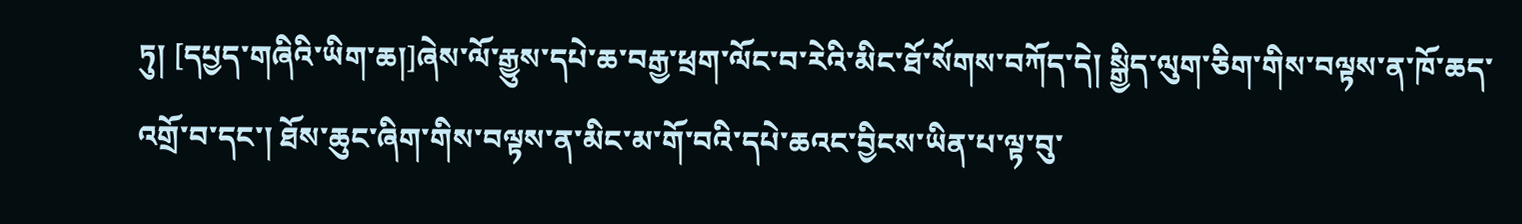ཏུ། [དཔྱད་གཞིའི་ཡིག་ཆ།]ཞེས་ལོ་རྒྱུས་དཔེ་ཆ་བརྒྱ་ཕྲག་ལོང་བ་རེའི་མིང་ཐོ་སོགས་བཀོད་དེ། སྒྱིད་ལུག་ཅིག་གིས་བལྟས་ན་ཁོ་ཆད་འགྲོ་བ་དང་། ཐོས་ཆུང་ཞིག་གིས་བལྟས་ན་མིང་མ་གོ་བའི་དཔེ་ཆའང་བྱིངས་ཡིན་པ་ལྟ་བུ་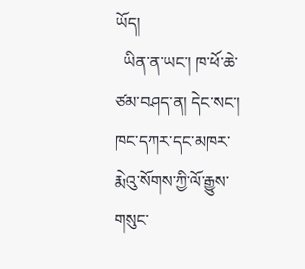ཡོད།
  ཡིན་ན་ཡང་། ཁ་ཕོ་ཆེ་ཙམ་བཤད་ན། དེང་སང་། ཁང་དཀར་དང་མཁར་རྨེའུ་སོགས་ཀྱི་ལོ་རྒྱུས་གསུང་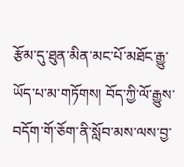རྩོམ་དུ་ཐུན་མིན་མང་པོ་མཐོང་རྒྱུ་ཡོད་པ་མ་གཏོགས། བོད་ཀྱི་ལོ་རྒྱུས་བདོག་གོ་ཅོག་ནི་སློབ་མས་ལས་བྱ་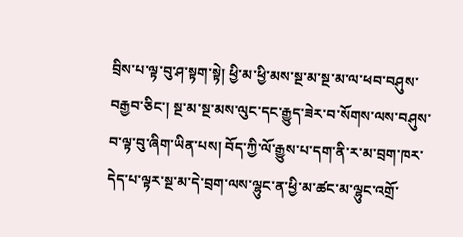བྲིས་པ་ལྟ་བུ་ཤ་སྟག་སྟེ། ཕྱི་མ་ཕྱི་མས་སྔ་མ་སྔ་མ་ལ་ཕབ་བཤུས་བརྒྱབ་ཅིང་། སྔ་མ་སྔ་མས་ལུང་དང་རྒྱུད་ཟེར་བ་སོགས་ལས་བཤུས་བ་ལྟ་བུ་ཞིག་ཡིན་པས། བོད་ཀྱི་ལོ་རྒྱུས་པ་དག་ནི་ར་མ་བྲག་ཁར་དེད་པ་ལྟར་སྔ་མ་དེ་བྲག་ལས་ལྷུང་ན་ཕྱི་མ་ཚང་མ་ལྷུང་འགྲོ་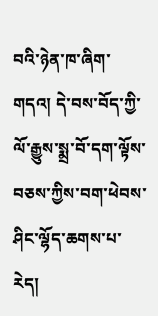བའི་ཉེན་ཁ་ཞིག་གདའ། དེ་བས་བོད་ཀྱི་ལོ་རྒྱུས་སྨྲ་བོ་དག་ལྟོས་བཅས་ཀྱིས་བག་ཕེབས་ཤིང་ལྷོད་ཆགས་པ་རེད།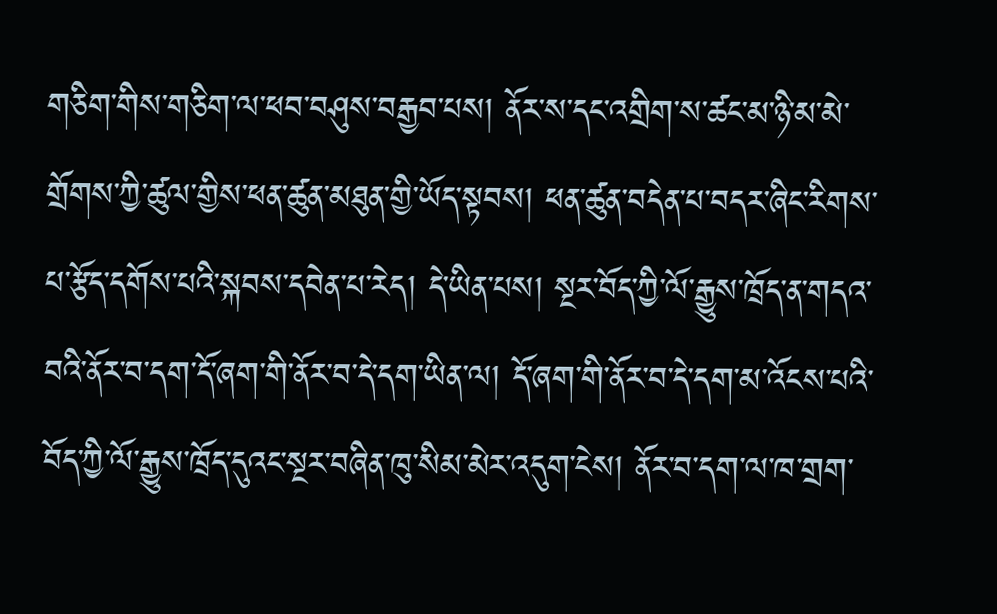གཅིག་གིས་གཅིག་ལ་ཕབ་བཤུས་བརྒྱབ་པས། ནོར་ས་དང་འགྲིག་ས་ཚང་མ་ཉི་མ་མེ་གྲོགས་ཀྱི་ཚུལ་གྱིས་ཕན་ཚུན་མཐུན་གྱི་ཡོད་སྟབས། ཕན་ཚུན་བདེན་པ་བདར་ཞིང་རིགས་པ་རྩོད་དགོས་པའི་སྐབས་དབེན་པ་རེད། དེ་ཡིན་པས། སྔར་བོད་ཀྱི་ལོ་རྒྱུས་ཁྲོད་ན་གདའ་བའི་ནོར་བ་དག་དོ་ཞག་གི་ནོར་བ་དེ་དག་ཡིན་ལ། དོ་ཞག་གི་ནོར་བ་དེ་དག་མ་འོངས་པའི་བོད་ཀྱི་ལོ་རྒྱུས་ཁྲོད་དུའང་སྔར་བཞིན་ཁུ་སིམ་མེར་འདུག་ངེས། ནོར་བ་དག་ལ་ཁ་གྲག་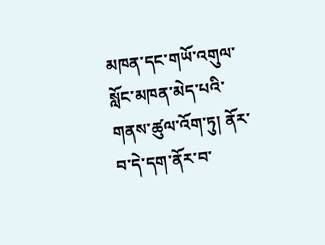མཁན་དང་གཡོ་འགུལ་སློང་མཁན་མེད་པའི་གནས་ཚུལ་འོག་ཏུ། ནོར་བ་དེ་དག་ནོར་བ་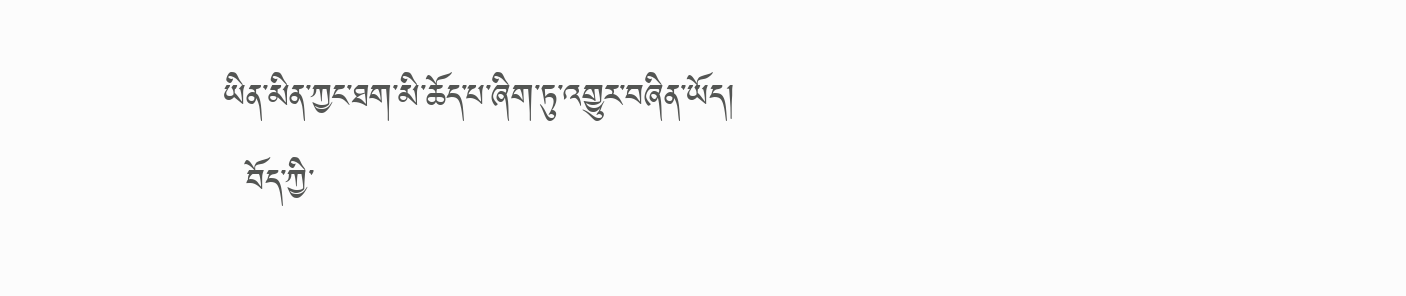ཡིན་མིན་ཀྱང་ཐག་མི་ཆོད་པ་ཞིག་ཏུ་འགྱུར་བཞིན་ཡོད།
  བོད་ཀྱི་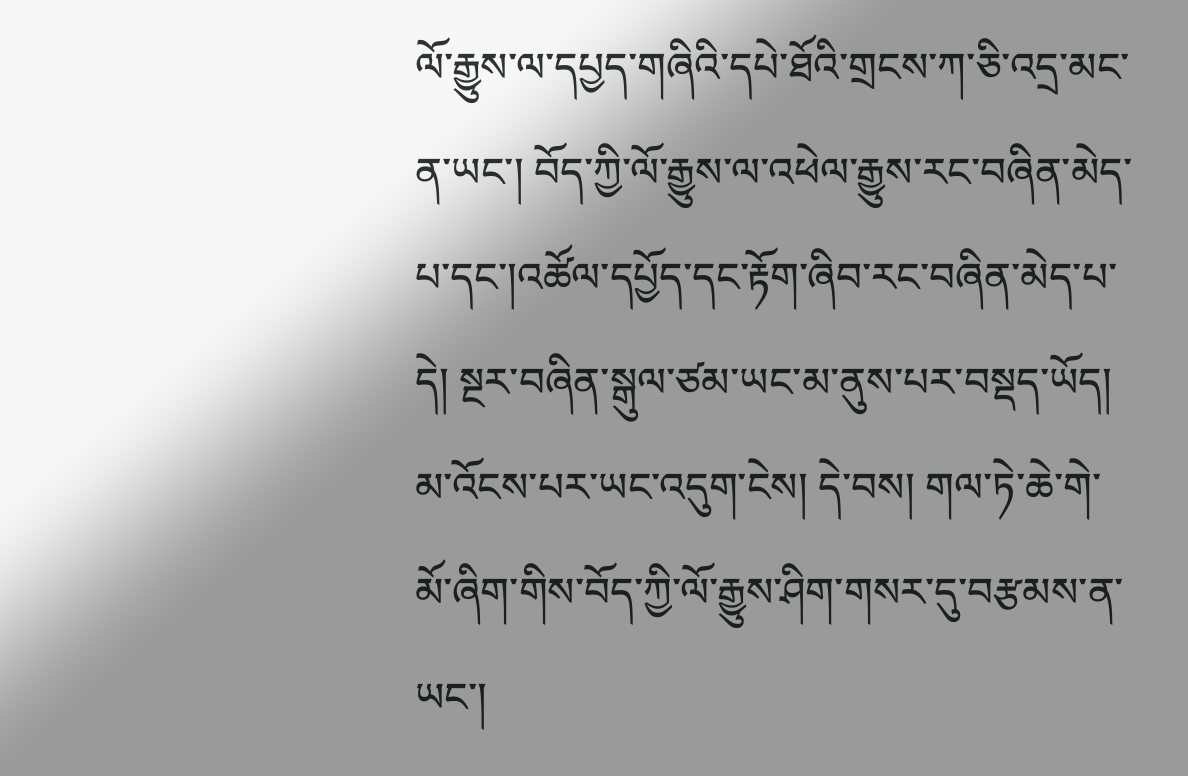ལོ་རྒྱུས་ལ་དཔྱད་གཞིའི་དཔེ་ཐོའི་གྲངས་ཀ་ཅི་འདྲ་མང་ན་ཡང་། བོད་ཀྱི་ལོ་རྒྱུས་ལ་འཕེལ་རྒྱུས་རང་བཞིན་མེད་པ་དང་།འཚོལ་དཔྱོད་དང་རྟོག་ཞིབ་རང་བཞིན་མེད་པ་དེ། སྔར་བཞིན་སྒུལ་ཙམ་ཡང་མ་ནུས་པར་བསྡད་ཡོད། མ་འོངས་པར་ཡང་འདུག་ངེས། དེ་བས། གལ་ཏེ་ཆེ་གེ་མོ་ཞིག་གིས་བོད་ཀྱི་ལོ་རྒྱུས་ཤིག་གསར་དུ་བརྩམས་ན་ཡང་།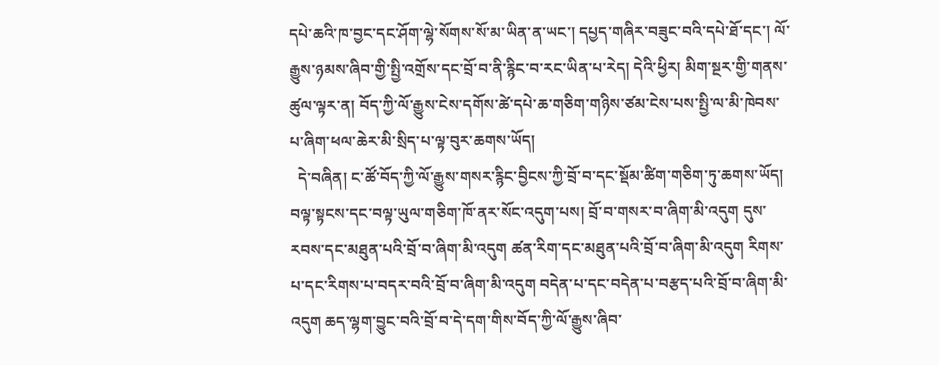དཔེ་ཆའི་ཁ་བྱང་དང་ཤོག་ལྷེ་སོགས་སོ་མ་ཡིན་ན་ཡང་། དཔྱད་གཞིར་བཟུང་བའི་དཔེ་ཐོ་དང་། ལོ་རྒྱུས་ཉམས་ཞིབ་གྱི་སྤྱི་འགྲོས་དང་བྲོ་བ་ནི་རྙིང་བ་རང་ཡིན་པ་རེད། དེའི་ཕྱིར། མིག་སྔར་གྱི་གནས་ཚུལ་ལྟར་ན། བོད་ཀྱི་ལོ་རྒྱུས་ངེས་དགོས་ཚེ་དཔེ་ཆ་གཅིག་གཉིས་ཙམ་ངེས་པས་སྤྱི་ལ་མི་ཁེབས་པ་ཞིག་ཕལ་ཆེར་མི་སྲིད་པ་ལྟ་བུར་ཆགས་ཡོད།
  དེ་བཞིན། ང་ཚོ་བོད་ཀྱི་ལོ་རྒྱུས་གསར་རྙིང་བྱིངས་ཀྱི་བྲོ་བ་དང་སྡོམ་ཚིག་གཅིག་ཏུ་ཆགས་ཡོད། བལྟ་སྟངས་དང་བལྟ་ཡུལ་གཅིག་ཁོ་ནར་སོང་འདུག་པས། བྲོ་བ་གསར་བ་ཞིག་མི་འདུག དུས་རབས་དང་མཐུན་པའི་བྲོ་བ་ཞིག་མི་འདུག ཚན་རིག་དང་མཐུན་པའི་བྲོ་བ་ཞིག་མི་འདུག རིགས་པ་དང་རིགས་པ་བདར་བའི་བྲོ་བ་ཞིག་མི་འདུག བདེན་པ་དང་བདེན་པ་བརྩད་པའི་བྲོ་བ་ཞིག་མི་འདུག ཆད་ལྷག་བྱུང་བའི་བྲོ་བ་དེ་དག་གིས་བོད་ཀྱི་ལོ་རྒྱུས་ཞིབ་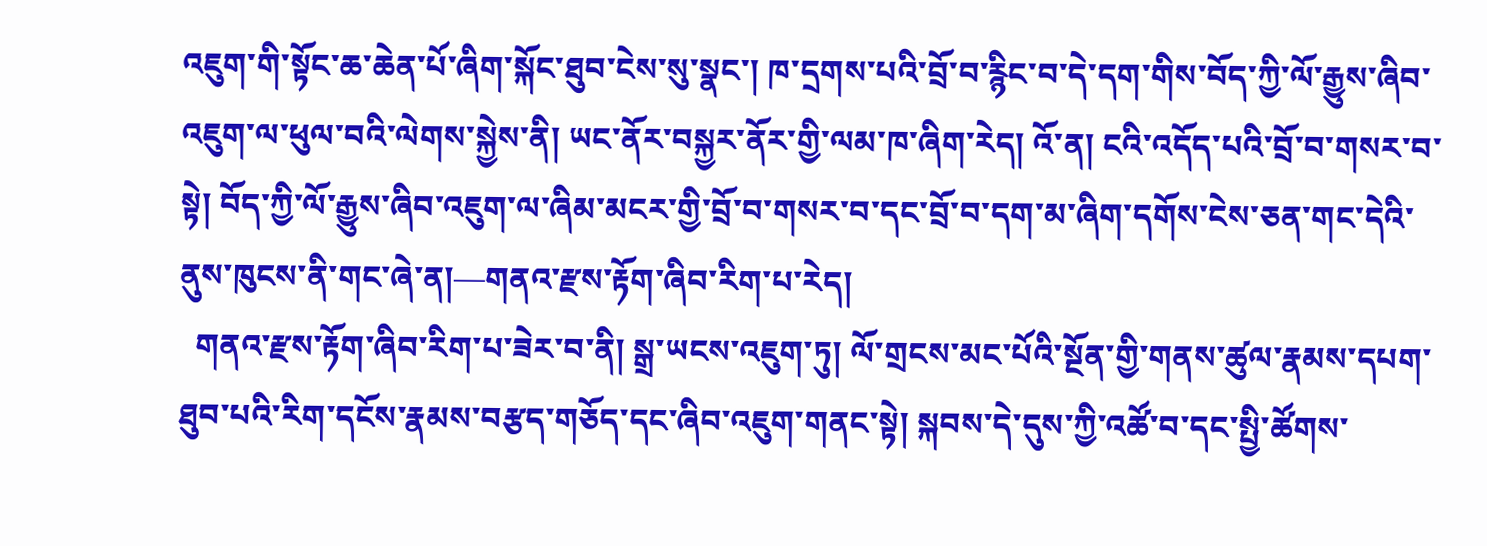འཇུག་གི་སྟོང་ཆ་ཆེན་པོ་ཞིག་སྐོང་ཐུབ་ངེས་སུ་སྣང་། ཁ་དྲགས་པའི་བྲོ་བ་རྙིང་བ་དེ་དག་གིས་བོད་ཀྱི་ལོ་རྒྱུས་ཞིབ་འཇུག་ལ་ཕུལ་བའི་ལེགས་སྐྱེས་ནི། ཡང་ནོར་བསྐྱར་ནོར་གྱི་ལམ་ཁ་ཞིག་རེད། འོ་ན། ངའི་འདོད་པའི་བྲོ་བ་གསར་བ་སྟེ། བོད་ཀྱི་ལོ་རྒྱུས་ཞིབ་འཇུག་ལ་ཞིམ་མངར་གྱི་བྲོ་བ་གསར་བ་དང་བྲོ་བ་དག་མ་ཞིག་དགོས་ངེས་ཅན་གང་དེའི་ནུས་ཁུངས་ནི་གང་ཞེ་ན།—གནའ་རྫས་རྟོག་ཞིབ་རིག་པ་རེད།
  གནའ་རྫས་རྟོག་ཞིབ་རིག་པ་ཟེར་བ་ནི། སྒྲ་ཡངས་འཇུག་ཏུ། ལོ་གྲངས་མང་པོའི་སྔོན་གྱི་གནས་ཚུལ་རྣམས་དཔག་ཐུབ་པའི་རིག་དངོས་རྣམས་བརྩད་གཅོད་དང་ཞིབ་འཇུག་གནང་སྟེ། སྐབས་དེ་དུས་ཀྱི་འཚོ་བ་དང་སྤྱི་ཚོགས་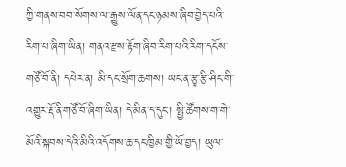ཀྱི་གནས་བབ་སོགས་ལ་རྒྱུས་ལོན་དང་ཉམས་ཞིབ་བྱེད་པའི་རིག་པ་ཞིག་ཡིན། གནའ་རྫས་རྟོག་ཞིབ་རིག་པའི་རིག་དངོས་གཙོ་བོ་ནི། དཔེར་ན། མི་དང་སྲོག་ཆགས། ཡང་ན་རྩྭ་རྩི་ཤིང་གི་འགྱུར་རྡོ་ནི་གཙོ་བོ་ཞིག་ཡིན། དེ་མིན་ད་དུང་། སྤྱི་ཚོགས་ག་གེ་མོའི་སྐབས་དེའི་མིའི་འདོགས་ཆ་དང་ཁྱིམ་གྱི་ཡོ་བྱད། ཡུལ་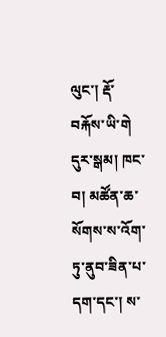ལུང་། རྡོ་བརྐོས་ཡི་གེ དུར་སྒམ། ཁང་བ། མཚོན་ཆ་སོགས་ས་འོག་ཏུ་ནུབ་ཟིན་པ་དག་དང་། ས་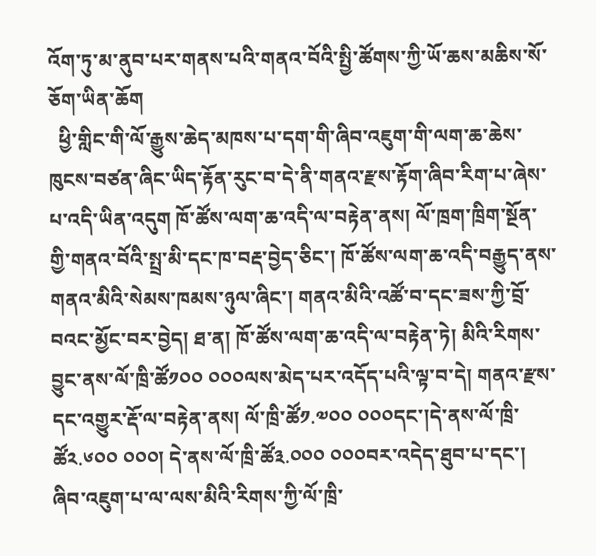འོག་ཏུ་མ་ནུབ་པར་གནས་པའི་གནའ་བོའི་སྤྱི་ཚོགས་ཀྱི་ཡོ་ཆས་མཆིས་སོ་ཅོག་ཡིན་ཆོག
  ཕྱི་གླིང་གི་ལོ་རྒྱུས་ཆེད་མཁས་པ་དག་གི་ཞིབ་འཇུག་གི་ལག་ཆ་ཆེས་ཁུངས་བཙན་ཞིང་ཡིད་རྟོན་རུང་བ་དེ་ནི་གནའ་རྫས་རྟོག་ཞིབ་རིག་པ་ཞེས་པ་འདི་ཡིན་འདུག ཁོ་ཚོས་ལག་ཆ་འདི་ལ་བརྟེན་ནས། ལོ་ཁྲག་ཁྲིག་སྔོན་གྱི་གནའ་བོའི་སྤྲ་མི་དང་ཁ་བརྡ་བྱེད་ཅིང་། ཁོ་ཚོས་ལག་ཆ་འདི་བརྒྱུད་ནས་གནའ་མིའི་སེམས་ཁམས་ཉུལ་ཞིང་། གནའ་མིའི་འཚོ་བ་དང་ཟས་ཀྱི་བྲོ་བའང་མྱོང་བར་བྱེད། ཐ་ན། ཁོ་ཚོས་ལག་ཆ་འདི་ལ་བརྟེན་ཏེ། མིའི་རིགས་བྱུང་ནས་ལོ་ཁྲི་ཚོ༡༠༠ ༠༠༠ལས་མེད་པར་འདོད་པའི་ལྟ་བ་དེ། གནའ་རྫས་དང་འགྱུར་རྡོ་ལ་བརྟེན་ནས། ལོ་ཁྲི་ཚོ༡.༧༠༠ ༠༠༠དང་།དེ་ནས་ལོ་ཁྲི་ཚོ༢.༦༠༠ ༠༠༠། དེ་ནས་ལོ་ཁྲི་ཚོ༣.༠༠༠ ༠༠༠བར་འདེད་ཐུབ་པ་དང་། ཞིབ་འཇུག་པ་ལ་ལས་མིའི་རིགས་ཀྱི་ལོ་ཁྲི་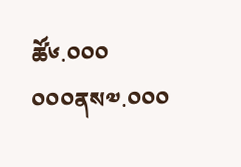ཚོ༦.༠༠༠ ༠༠༠ནས༧.༠༠༠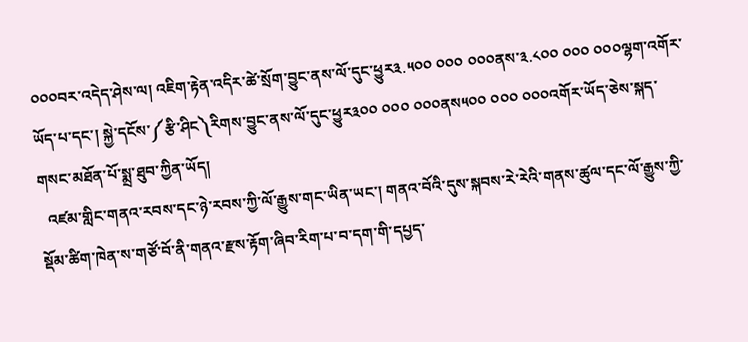༠༠༠བར་འདེད་ཤེས་ལ། འཇིག་རྟེན་འདིར་ཚེ་སྲོག་བྱུང་ནས་ལོ་དུང་ཕྱུར༣.༥༠༠ ༠༠༠ ༠༠༠ནས་༣.༨༠༠ ༠༠༠ ༠༠༠ལྷག་འགོར་ཡོད་པ་དང་། སྐྱེ་དངོས་༼རྩི་ཤིང༽རིགས་བྱུང་ནས་ལོ་དུང་ཕྱུར༣༠༠ ༠༠༠ ༠༠༠ནས༥༠༠ ༠༠༠ ༠༠༠འགོར་ཡོད་ཅེས་སྐད་གསང་མཐོན་པོ་སྨྲ་ཐུབ་ཀྱིན་ཡོད།
  འཛམ་གླིང་གནའ་རབས་དང་ཉེ་རབས་ཀྱི་ལོ་རྒྱུས་གང་ཡིན་ཡང་། གནའ་བོའི་དུས་སྐབས་རེ་རེའི་གནས་ཚུལ་དང་ལོ་རྒྱུས་ཀྱི་སྡོམ་ཚིག་ཁེན་ས་གཙོ་བོ་ནི་གནའ་རྫས་རྟོག་ཞིབ་རིག་པ་བ་དག་གི་དཔྱད་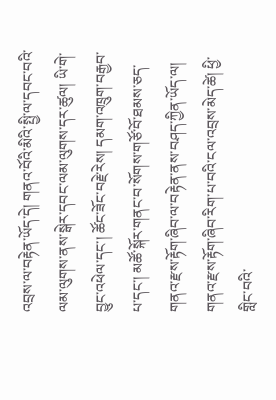འབྲས་ལ་བརྟེན་ཡོད་དེ། གནའ་བོའི་མིའི་སྤྱི་ལ་དབང་བའི་ལམ་ལུགས་ནས་སྒེར་དབང་ལམ་ལུགས་དར་ཚུལ། ཡི་གེ་བྱུང་འཕེལ་དང་། ཚོང་ཟོང་བརྗེ་རེས། དམག་འཁྲུག་བརྒྱབ་པ་དང་། མཚོ་སྐོར་གནང་བ་སོགས་གཙོ་བོ་ཐམས་ཅད་གནའ་རྫས་རྟོག་ཞིབ་ལ་བརྟེན་ནས་བཤད་ཀྱིན་ཡོད་ལ། གནའ་རྫས་རྟོག་ཞིབ་རིག་པ་བའི་ངལ་འབྲས་མེད་ཚེ། ཕྱི་གླིང་བའི་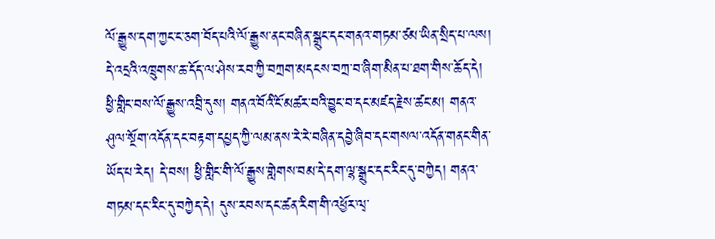ལོ་རྒྱུས་དག་ཀྱང་ང་ཅག་བོད་པའི་ལོ་རྒྱུས་ནང་བཞིན་སྒྲུང་དང་གནའ་གཏམ་ཙམ་ཡིན་སྲིད་པ་ལས། དེ་འདྲའི་འཁྲུགས་ཆ་དོད་ལ་ཤེས་རབ་ཀྱི་བཀྲག་མདངས་བཀྲ་བ་ཞིག་མིན་པ་ཐག་གིས་ཆོད་དེ། ཕྱི་གླིང་བས་ལོ་རྒྱུས་འབྲི་དུས། གནའ་བོའི་ངོ་མཚར་བའི་བྱུང་བ་དང་མཛད་རྗེས་ཚང་མ། གནའ་ཤུལ་སྔོག་འདོན་དང་བརྟག་དཔྱད་ཀྱི་ལམ་ནས་རེ་རེ་བཞིན་དབྱེ་ཞིབ་དང་གསལ་འདོན་གནང་གིན་ཡོད་པ་རེད། དེ་བས། ཕྱི་གླིང་གི་ལོ་རྒྱུས་གླེགས་བམ་དེ་དག་ལྷ་སྒྲུང་དང་རིང་དུ་བཀྱེད། གནའ་གཏམ་དང་རིང་དུ་བཀྱེད་དེ། དུས་རབས་དང་ཚན་རིག་གི་འཕྱོར་ལྭ་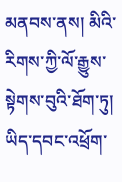མནབས་ནས། མིའི་རིགས་ཀྱི་ལོ་རྒྱུས་སྟེགས་བུའི་ཐོག་ཏུ། ཡིད་དབང་འཕྲོག་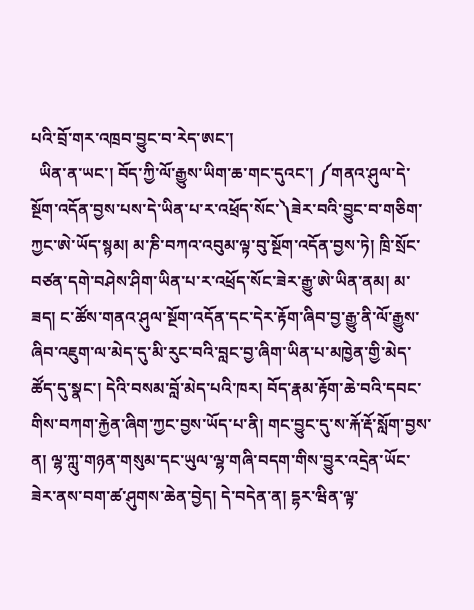པའི་བྲོ་གར་འཁྲབ་བྱུང་བ་རེད་ཨང་།
  ཡིན་ན་ཡང་། བོད་ཀྱི་ལོ་རྒྱུས་ཡིག་ཆ་གང་དུའང་། ༼གནའ་ཤུལ་དེ་སྔོག་འདོན་བྱས་པས་དེ་ཡིན་པ་ར་འཕྲོད་སོང་༽ཟེར་བའི་བྱུང་བ་གཅིག་ཀྱང་ཨེ་ཡོད་སྙམ། མ་ཎི་བཀའ་འབུམ་ལྟ་བུ་སྔོག་འདོན་བྱས་ཏེ། ཁྲི་སྲོང་བཙན་དགེ་བཤེས་ཤིག་ཡིན་པ་ར་འཕྲོད་སོང་ཟེར་རྒྱུ་ཨེ་ཡིན་ནམ། མ་ཟད། ང་ཚོས་གནའ་ཤུལ་སྔོག་འདོན་དང་དེར་རྟོག་ཞིབ་བྱ་རྒྱུ་ནི་ལོ་རྒྱུས་ཞིབ་འཇུག་ལ་མེད་དུ་མི་རུང་བའི་བླང་བྱ་ཞིག་ཡིན་པ་མཁྱེན་གྱི་མེད་ཚོད་དུ་སྣང་། དེའི་བསམ་བློ་མེད་པའི་ཁར། བོད་རྣམ་རྟོག་ཆེ་བའི་དབང་གིས་བཀག་རྐྱེན་ཞིག་ཀྱང་བྱས་ཡོད་པ་ནི། གང་བྱུང་དུ་ས་རྐོ་རྡོ་སློག་བྱས་ན། ལྷ་ཀླུ་གཉན་གསུམ་དང་ཡུལ་ལྷ་གཞི་བདག་གིས་བྱུར་འདྲེན་ཡོང་ཟེར་ནས་བག་ཚ་ཤུགས་ཆེན་བྱེད། དེ་བདེན་ན། དྷར་ཝིན་ལྟ་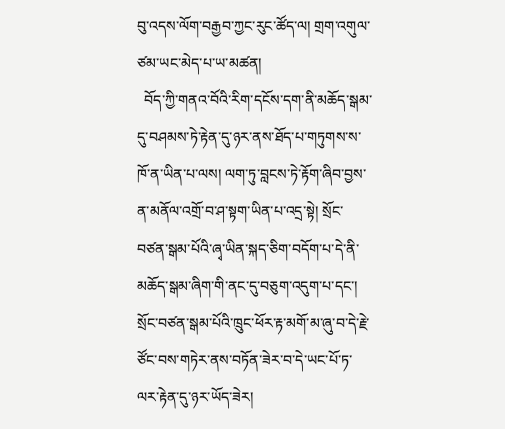བུ་འདས་ལོག་བརྒྱབ་ཀྱང་རུང་ཚོད་ལ། གྲག་འགུལ་ཙམ་ཡང་མེད་པ་ཡ་མཚན།
  བོད་ཀྱི་གནའ་བོའི་རིག་དངོས་དག་ནི་མཆོད་སྒམ་དུ་བཤམས་ཏེ་རྟེན་དུ་ཉར་ནས་ཐོད་པ་གཏུགས་ས་ཁོ་ན་ཡིན་པ་ལས། ལག་ཏུ་བླངས་ཏེ་རྟོག་ཞིབ་བྱས་ན་མནོལ་འགྲོ་བ་ཤ་སྟག་ཡིན་པ་འདྲ་སྟེ། སྲོང་བཙན་སྒམ་པོའི་ཞྭ་ཡིན་སྐད་ཅིག་བདོག་པ་དེ་ནི་མཆོད་སྒམ་ཞིག་གི་ནང་དུ་བཅུག་འདུག་པ་དང་། སྲོང་བཙན་སྒམ་པོའི་ཁྲུང་ཕོར་རྟ་མགོ་མ་ཞུ་བ་དེ་རྗེ་ཙོང་བས་གཏེར་ནས་བཏོན་ཟེར་བ་དེ་ཡང་པོ་ཏ་ལར་རྟེན་དུ་ཉར་ཡོད་ཟེར།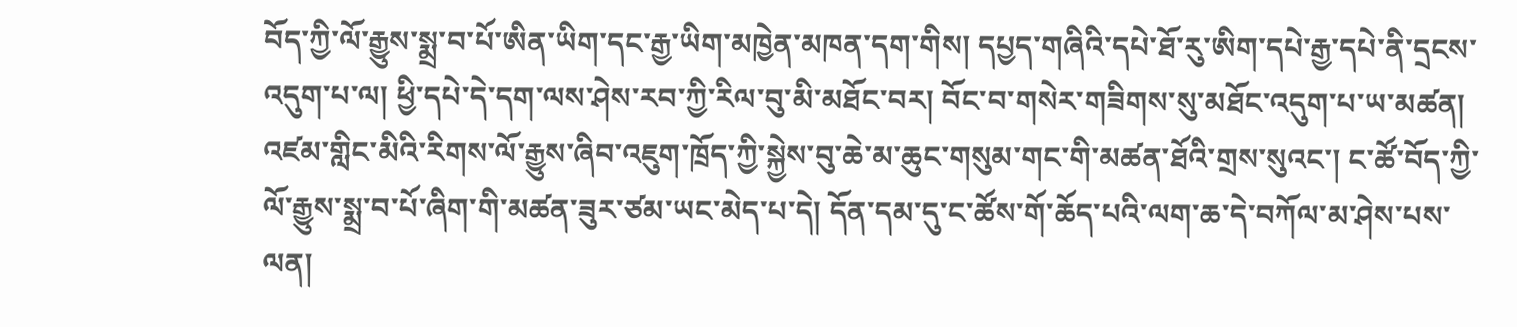བོད་ཀྱི་ལོ་རྒྱུས་སྨྲ་བ་པོ་ཨིན་ཡིག་དང་རྒྱ་ཡིག་མཁྱེན་མཁན་དག་གིས། དཔྱད་གཞིའི་དཔེ་ཐོ་རུ་ཨིག་དཔེ་རྒྱ་དཔེ་ནི་དྲངས་འདུག་པ་ལ། ཕྱི་དཔེ་དེ་དག་ལས་ཤེས་རབ་ཀྱི་རིལ་བུ་མི་མཐོང་བར། བོང་བ་གསེར་གཟིགས་སུ་མཐོང་འདུག་པ་ཡ་མཚན། འཛམ་གླིང་མིའི་རིགས་ལོ་རྒྱུས་ཞིབ་འཇུག་ཁྲོད་ཀྱི་སྐྱེས་བུ་ཆེ་མ་ཆུང་གསུམ་གང་གི་མཚན་ཐོའི་གྲས་སུའང་། ང་ཚོ་བོད་ཀྱི་ལོ་རྒྱུས་སྨྲ་བ་པོ་ཞིག་གི་མཚན་ཟུར་ཙམ་ཡང་མེད་པ་དེ། དོན་དམ་དུ་ང་ཚོས་གོ་ཆོད་པའི་ལག་ཆ་དེ་བཀོལ་མ་ཤེས་པས་ལན།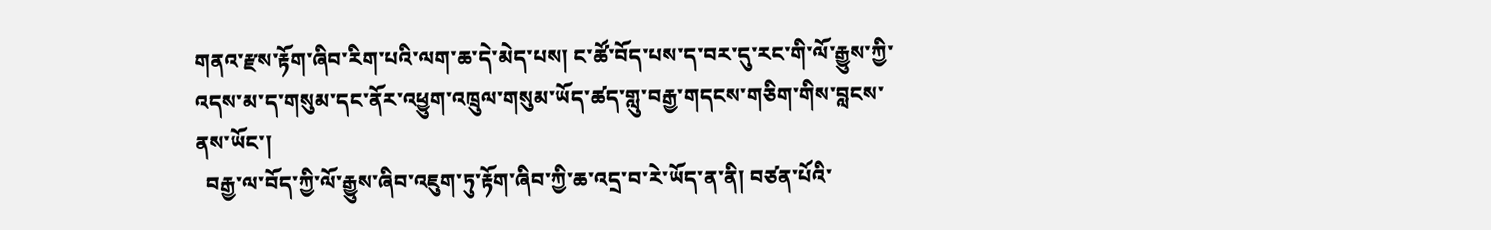གནའ་རྫས་རྟོག་ཞིབ་རིག་པའི་ལག་ཆ་དེ་མེད་པས། ང་ཚོ་བོད་པས་ད་བར་དུ་རང་གི་ལོ་རྒྱུས་ཀྱི་འདས་མ་ད་གསུམ་དང་ནོར་འཕྱུག་འཁྲུལ་གསུམ་ཡོད་ཚད་གླུ་བརྒྱ་གདངས་གཅིག་གིས་བླངས་ནས་ཡོང་།
  བརྒྱ་ལ་བོད་ཀྱི་ལོ་རྒྱུས་ཞིབ་འཇུག་ཏུ་རྟོག་ཞིབ་ཀྱི་ཆ་འདྲ་བ་རེ་ཡོད་ན་ནི། བཙན་པོའི་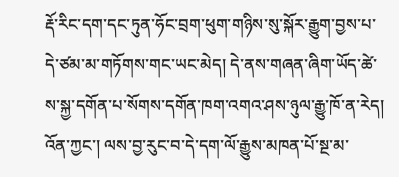རྡོ་རིང་དག་དང་ཏུན་ཧོང་བྲག་ཕུག་གཉིས་སུ་སྐོར་རྒྱུག་བྱས་པ་དེ་ཙམ་མ་གཏོགས་གང་ཡང་མེད། དེ་ནས་གཞན་ཞིག་ཡོད་ཚེ་ས་སྐྱ་དགོན་པ་སོགས་དགོན་ཁག་འགའ་ཤས་ཉུལ་རྒྱུ་ཁོ་ན་རེད། འོན་ཀྱང་། ལས་བྱ་རུང་བ་དེ་དག་ལོ་རྒྱུས་མཁན་པོ་སྔ་མ་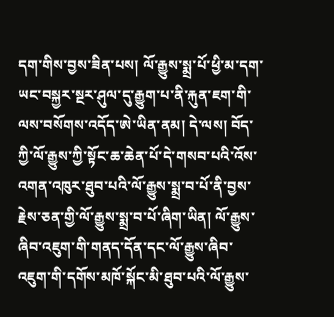དག་གིས་བྱས་ཟིན་པས། ལོ་རྒྱུས་སྨྲ་པོ་ཕྱི་མ་དག་ཡང་བསྐྱར་སྔར་ཤུལ་དུ་རྒྱུག་པ་ནི་རྐུན་ཇག་གི་ལས་བསོགས་འདོད་ཨེ་ཡིན་ནམ། དེ་ལས། བོད་ཀྱི་ལོ་རྒྱུས་ཀྱི་སྟོང་ཆ་ཆེན་པོ་དེ་གསབ་པའི་འོས་འགན་འཁུར་ཐུབ་པའི་ལོ་རྒྱུས་སྨྲ་བ་པོ་ནི་བྱས་རྗེས་ཅན་གྱི་ལོ་རྒྱུས་སྨྲ་བ་པོ་ཞིག་ཡིན། ལོ་རྒྱུས་ཞིབ་འཇུག་གི་གནད་དོན་དང་ལོ་རྒྱུས་ཞིབ་འཇུག་གི་དགོས་མཁོ་སྐོང་མི་ཐུབ་པའི་ལོ་རྒྱུས་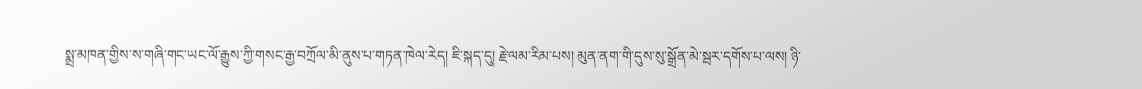སྨྲ་མཁན་གྱིས་ས་གཞི་གང་ཡང་ལོ་རྒྱུས་ཀྱི་གསང་རྒྱ་བཀྲོལ་མི་ནུས་པ་གཏན་ཁེལ་རེད། ཇི་སྐད་དུ། རྗེ་ལམ་རིམ་པས། མུན་ནག་གི་དུས་སུ་སྒྲོན་མེ་སྦར་དགོས་པ་ལས། ཉི་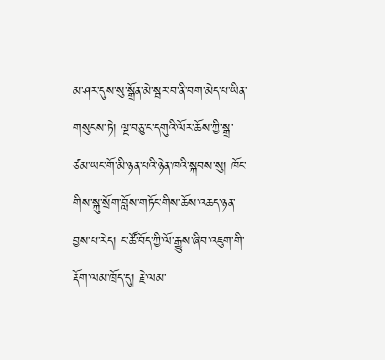མ་ཤར་དུས་སུ་སྒྲོན་མེ་སྦར་བ་ནི་བག་མེད་པ་ཡིན་གསུངས་ཏེ། ལྔ་བཅུ་ང་དགུའི་ལོར་ཆོས་ཀྱི་སྒྲ་ཙམ་ཡང་གོ་མི་ཉན་པའི་ཉེན་ཁའི་སྐབས་སུ། ཁོང་གིས་སྐུ་སྲོག་བློས་གཏོང་གིས་ཆོས་འཆད་ཉན་བྱས་པ་རེད། ང་ཚོ་བོད་ཀྱི་ལོ་རྒྱུས་ཞིབ་འཇུག་གི་རྡོག་ལམ་ཁྲོད་དུ། རྗེ་ལམ་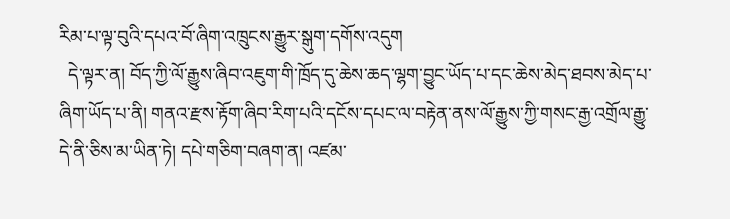རིམ་པ་ལྟ་བུའི་དཔའ་བོ་ཞིག་འཁྲུངས་རྒྱུར་སྒུག་དགོས་འདུག
  དེ་ལྟར་ན། བོད་ཀྱི་ལོ་རྒྱུས་ཞིབ་འཇུག་གི་ཁྲོད་དུ་ཆེས་ཆད་ལྷག་བྱུང་ཡོད་པ་དང་ཆེས་མེད་ཐབས་མེད་པ་ཞིག་ཡོད་པ་ནི། གནའ་རྫས་རྟོག་ཞིབ་རིག་པའི་དངོས་དཔང་ལ་བརྟེན་ནས་ལོ་རྒྱུས་ཀྱི་གསང་རྒྱ་འགྲོལ་རྒྱུ་དེ་ནི་ཅིས་མ་ཡིན་ཏེ། དཔེ་གཅིག་བཞག་ན། འཛམ་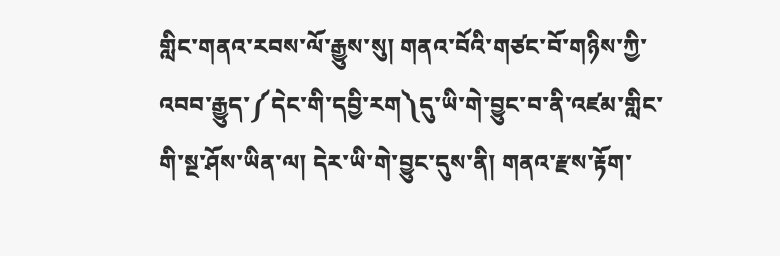གླིང་གནའ་རབས་ལོ་རྒྱུས་སུ། གནའ་བོའི་གཙང་བོ་གཉིས་ཀྱི་འབབ་རྒྱུད་༼དེང་གི་དབྱི་རག༽དུ་ཡི་གེ་བྱུང་བ་ནི་འཛམ་གླིང་གི་སྔ་ཤོས་ཡིན་ལ། དེར་ཡི་གེ་བྱུང་དུས་ནི། གནའ་རྫས་རྟོག་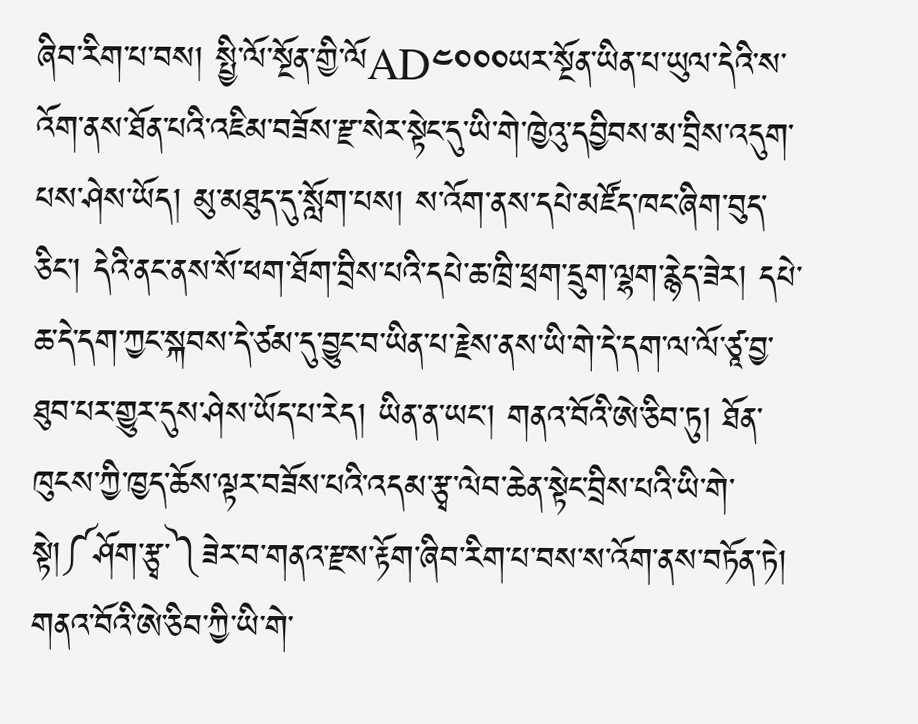ཞིབ་རིག་པ་བས། སྤྱི་ལོ་སྔོན་གྱི་ལོAD༤༠༠༠ཡར་སྔོན་ཡིན་པ་ཡུལ་དེའི་ས་འོག་ནས་ཐོན་པའི་འཇིམ་བཟོས་རྫ་སེར་སྟེང་དུ་ཡི་གེ་ཁྱེའུ་དབྱིབས་མ་བྲིས་འདུག་པས་ཤེས་ཡོད། མུ་མཐུད་དུ་སློག་པས། ས་འོག་ནས་དཔེ་མཛོད་ཁང་ཞིག་བུད་ཅིང་། དེའི་ནང་ནས་སོ་ཕག་ཐོག་བྲིས་པའི་དཔེ་ཆ་ཁྲི་ཕྲག་དྲུག་ལྷག་རྙེད་ཟེར། དཔེ་ཆ་དེ་དག་ཀྱང་སྐབས་དེ་ཙམ་དུ་བྱུང་བ་ཡིན་པ་རྗེས་ནས་ཡི་གེ་དེ་དག་ལ་ལོ་ཙཱ་བྱ་ཐུབ་པར་གྱུར་དུས་ཤེས་ཡོད་པ་རེད། ཡིན་ན་ཡང་། གནའ་བོའི་ཨེ་ཅིབ་ཏུ། ཐོན་ཁུངས་ཀྱི་ཁྱད་ཆོས་ལྟར་བཟོས་པའི་འདམ་རྩྭ་ལེབ་ཆེན་སྟེང་བྲིས་པའི་ཡི་གེ་སྟེ།༼ཤོག་རྩྭ་༽ཟེར་བ་གནའ་རྫས་རྟོག་ཞིབ་རིག་པ་བས་ས་འོག་ནས་བཏོན་ཏེ། གནའ་བོའི་ཨེ་ཅིབ་ཀྱི་ཡི་གེ་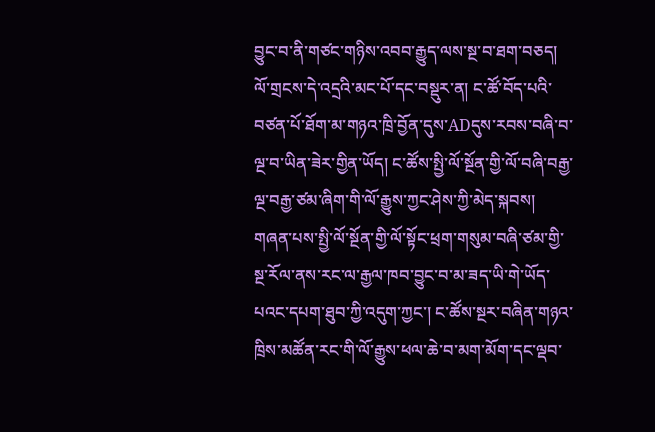བྱུང་བ་ནི་གཙང་གཉིས་འབབ་རྒྱུད་ལས་སྔ་བ་ཐག་བཅད། ལོ་གྲངས་དེ་འདྲའི་མང་པོ་དང་བསྡུར་ན། ང་ཚོ་བོད་པའི་བཙན་པོ་ཐོག་མ་གཉའ་ཁྲི་བྱོན་དུས་ADདུས་རབས་བཞི་བ་ལྔ་བ་ཡིན་ཟེར་གྱིན་ཡོད། ང་ཚོས་སྤྱི་ལོ་སྔོན་གྱི་ལོ་བཞི་བརྒྱ་ལྔ་བརྒྱ་ཙམ་ཞིག་གི་ལོ་རྒྱུས་ཀྱང་ཤེས་ཀྱི་མེད་སྐབས། གཞན་པས་སྤྱི་ལོ་སྔོན་གྱི་ལོ་སྟོང་ཕྲག་གསུམ་བཞི་ཙམ་གྱི་སྔ་རོལ་ནས་རང་ལ་རྒྱལ་ཁབ་བྱུང་བ་མ་ཟད་ཡི་གེ་ཡོད་པའང་དཔག་ཐུབ་ཀྱི་འདུག་ཀྱང་། ང་ཚོས་སྔར་བཞིན་གཉའ་ཁྲིས་མཚོན་རང་གི་ལོ་རྒྱུས་ཕལ་ཆེ་བ་མག་མོག་དང་ལྡབ་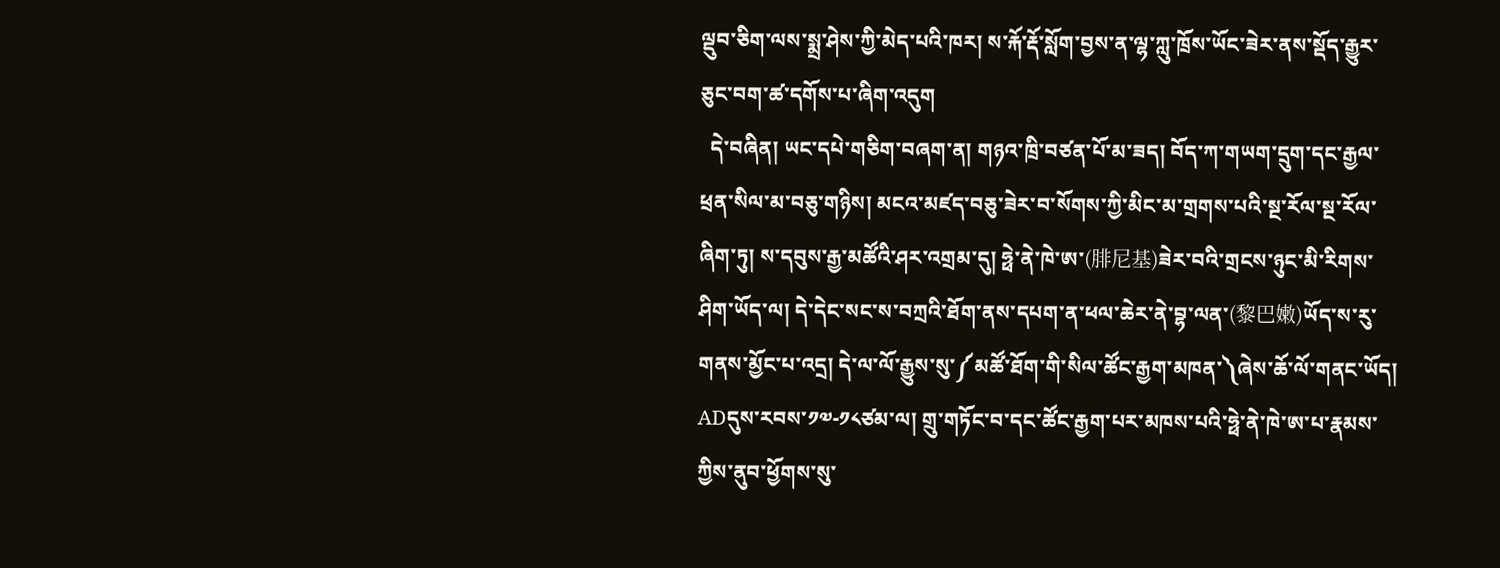ལྡུབ་ཅིག་ལས་སྨྲ་ཤེས་ཀྱི་མེད་པའི་ཁར། ས་རྐོ་རྡོ་སློག་བྱས་ན་ལྷ་ཀླུ་ཁྲོས་ཡོང་ཟེར་ནས་སྡོད་རྒྱུར་ཅུང་བག་ཚ་དགོས་པ་ཞིག་འདུག
  དེ་བཞིན། ཡང་དཔེ་གཅིག་བཞག་ན། གཉའ་ཁྲི་བཙན་པོ་མ་ཟད། བོད་ཀ་གཡག་དྲུག་དང་རྒྱལ་ཕྲན་སིལ་མ་བཅུ་གཉིས། མངའ་མཛད་བཅུ་ཟེར་བ་སོགས་ཀྱི་མིང་མ་གྲགས་པའི་སྔ་རོལ་སྔ་རོལ་ཞིག་ཏུ། ས་དབུས་རྒྱ་མཚོའི་ཤར་འགྲམ་དུ། ཧྥེ་ནེ་ཁེ་ཨ་(腓尼基)ཟེར་བའི་གྲངས་ཉུང་མི་རིགས་ཤིག་ཡོད་ལ། དེ་དེང་སང་ས་བཀྲའི་ཐོག་ནས་དཔག་ན་ཕལ་ཆེར་ནེ་བྷ་ལན་(黎巴嫩)ཡོད་ས་རུ་གནས་མྱོང་པ་འདྲ། དེ་ལ་ལོ་རྒྱུས་སུ་༼མཚོ་ཐོག་གི་སིལ་ཚོང་རྒྱག་མཁན་༽ཞེས་ཆོ་ལོ་གནང་ཡོད། ADདུས་རབས་༡༧-༡༨ཙམ་ལ། གྲུ་གཏོང་བ་དང་ཚོང་རྒྱག་པར་མཁས་པའི་ཧྥེ་ནེ་ཁེ་ཨ་པ་རྣམས་ཀྱིས་ནུབ་ཕྱོགས་སུ་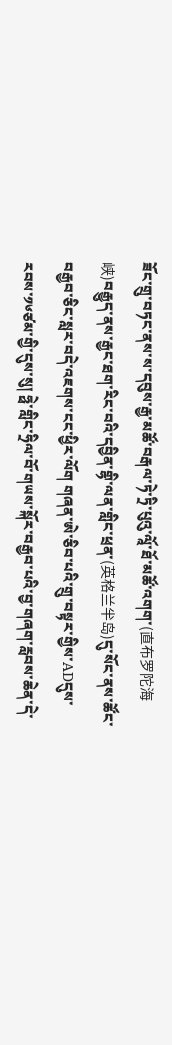ཟོང་གྲུ་བཏང་ནས་ས་དབུས་རྒྱ་མཚོ་བརྒལ་ཏེ་ཏྲི་པུའུ་ལཱོ་ཐོ་མཚོ་འགག་(直布罗陀海峡)བརྒྱུད་ནས་རྒྱང་ཐག་རིང་བའི་དབྱིན་གྷི་ལན་གླིང་ཕྲན་(英格兰半岛)དུ་སོང་ནས་ཚོང་བརྒྱབ་ཅིང་སླར་བདེ་འཇགས་ངང་ཕྱིར་ལོག གཞན་ཨེ་ཅིབ་པའི་གྲུ་བསྟར་གྱིས་ADདུས་རབས་༡༦ཙམ་གྱི་དུས་སུ། ཧྥེ་གླིང་ཧྲིལ་བོ་གཡས་སྐོར་བརྒྱབ་པའི་བྱ་གཞག་རླབས་ཆེན་དེ་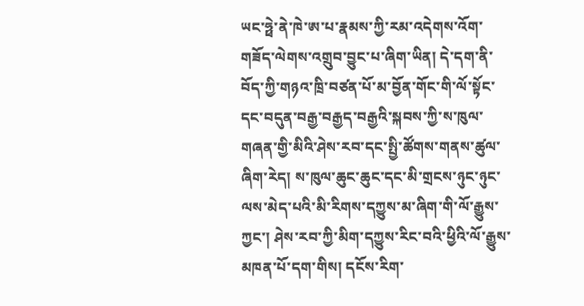ཡང་ཧྥེ་ནེ་ཁེ་ཨ་པ་རྣམས་ཀྱི་རམ་འདེགས་འོག་གཟོད་ལེགས་འགྲུབ་བྱུང་པ་ཞིག་ཡིན། དེ་དག་ནི་བོད་ཀྱི་གཉའ་ཁྲི་བཙན་པོ་མ་བྱོན་གོང་གི་ལོ་སྟོང་དང་བདུན་བརྒྱ་བརྒྱད་བརྒྱའི་སྐབས་ཀྱི་ས་ཁུལ་གཞན་གྱི་མིའི་ཤེས་རབ་དང་སྤྱི་ཚོགས་གནས་ཚུལ་ཞིག་རེད། ས་ཁུལ་ཆུང་ཆུང་དང་མི་གྲངས་ཉུང་ཉུང་ལས་མེད་པའི་མི་རིགས་དཀྱུས་མ་ཞིག་གི་ལོ་རྒྱུས་ཀྱང་། ཤེས་རབ་ཀྱི་མིག་དཀྱུས་རིང་བའི་ཕྱིའི་ལོ་རྒྱུས་མཁན་པོ་དག་གིས། དངོས་རིག་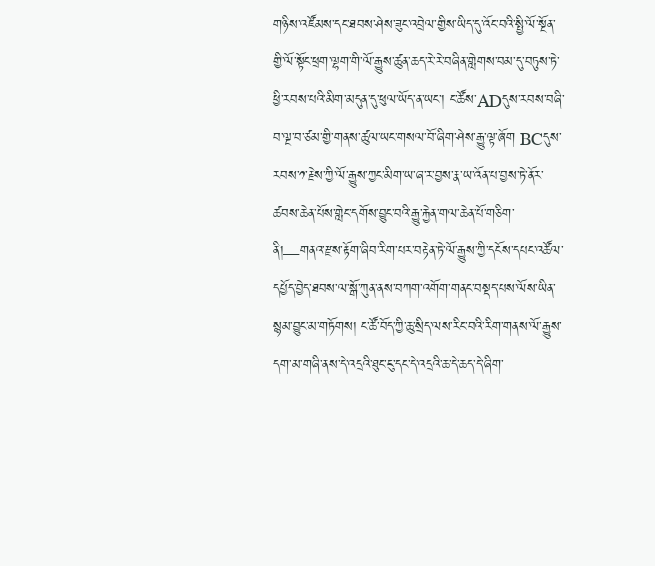གཉིས་འཛོམས་དང་ཐབས་ཤེས་ཟུང་འབྲེལ་གྱིས་ཡིད་དུ་འོང་བའི་སྤྱི་ལོ་སྔོན་གྱི་ལོ་སྟོང་ཕྲག་ལྷག་གི་ལོ་རྒྱུས་ཚུན་ཆད་རེ་རེ་བཞིན་གླེགས་བམ་དུ་བཏུས་ཏེ་ཕྱི་རབས་པའི་མིག་མདུན་དུ་ཕུལ་ཡོད་ན་ཡང་། ང་ཚོས་ADདུས་རབས་བཞི་བ་ལྔ་བ་ཙམ་གྱི་གནས་ཚུལ་ཡང་གསལ་བོ་ཞིག་ཤེས་རྒྱུ་ལྟ་ཞོག BCདུས་རབས་༡་རྗེས་ཀྱི་ལོ་རྒྱུས་ཀྱང་མིག་ཡ་ཞ་ར་བྱས་རྣ་ཡ་འོན་པ་བྱས་ཏེ་ནོར་ཚབས་ཆེན་པོས་གླེང་དགོས་བྱུང་བའི་རྒྱུ་རྐྱེན་གལ་ཆེན་པོ་གཅིག་ནི།—གནའ་རྫས་རྟོག་ཞིབ་རིག་པར་བརྟེན་ཏེ་ལོ་རྒྱུས་ཀྱི་དངོས་དཔང་འཚོལ་དཔྱོད་བྱེད་ཐབས་ལ་སྒོ་ཀུན་ནས་བཀག་འགོག་གནང་བསྡད་པས་ལོས་ཡིན་སྙམ་བྱུང་མ་གཏོགས། ང་ཚོ་བོད་ཀྱི་ཆུ་སྲིད་ལས་རིང་བའི་རིག་གནས་ལོ་རྒྱུས་དག་མ་གཞི་ནས་དེ་འདྲའི་ཐུང་ངུ་དང་དེ་འདྲའི་ཆ་དེ་ཆད་དེ་ཞིག་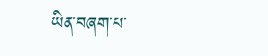ཡིན་བཞག་པ་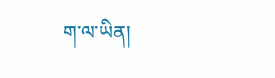ག་ལ་ཡིན།